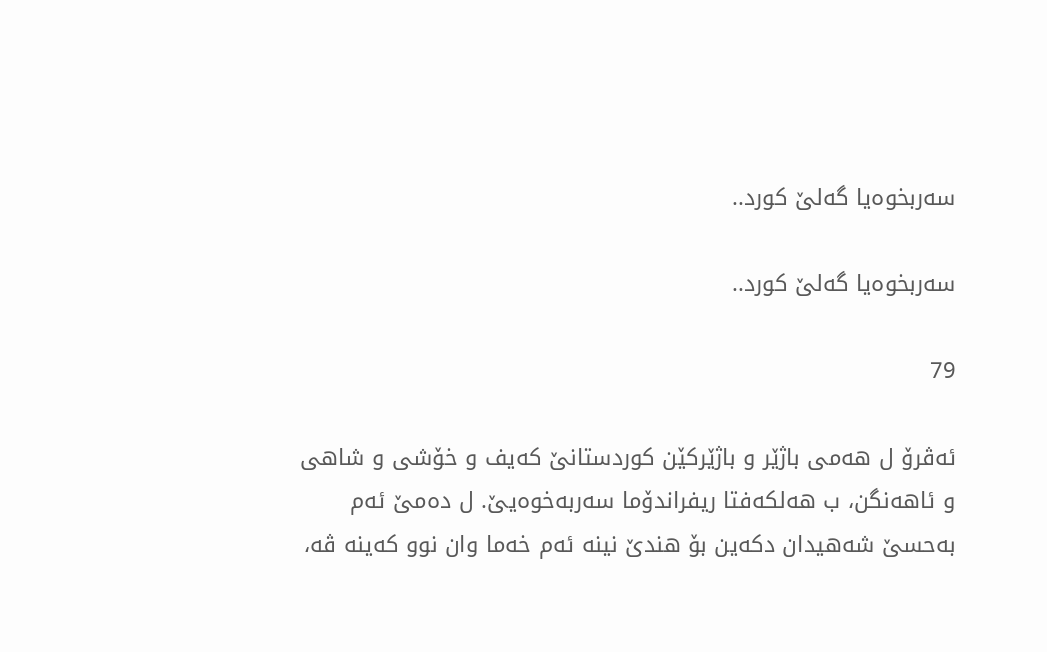سه‌ربخوه‌یا گه‌لێ كورد..

سه‌ربخوه‌یا گه‌لێ كورد..

79

ئه‌ڤرۆ ل هه‌مى باژێر و باژێركێن كوردستانێ كه‌یف و خۆشى و شاهى و ئاهه‌نگن، ب هه‌لكه‌فتا ریفراندۆما سه‌ربه‌خوه‌یێ. ل ده‌مێ ئه‌م به‌حسێ شه‌هیدان دكه‌ین بۆ هندێ نینه‌ ئه‌م خه‌ما وان نوو كه‌ینه‌ ڤه‌،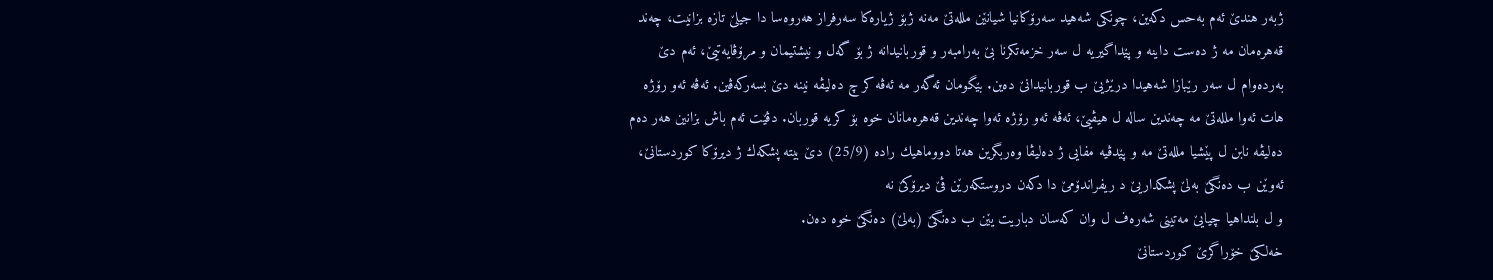ژبه‌ر هندێ ئه‌م به‌حس دكه‌ین، چونكى شه‌هید سه‌رۆكانیا شیانێن ملله‌تێ مه‌نه‌ ژبۆ ژیاره‌كا سه‌رفراز هه‌روه‌سا دا جیلێ تازه‌ بزانیت، چه‌ند قه‌هره‌مان مه‌ ژ ده‌ست داینه‌ و پێداگیریه‌ ل سه‌ر خزمه‌تكرنا بێ به‌رامبه‌ر و قوربانیدانه‌ ژ بۆ گه‌ل و نیشتیمان و مرۆڤایه‌تیێ، ئه‌م دێ به‌رده‌وام ل سه‌ر رێبازا شه‌هیدا درێژیێ ب قوربانیدانێ ده‌ین. بێگومان ئه‌گه‌ر مه‌ ئه‌ڤه‌ كر چ ده‌لیڤه‌ نینه‌ دێ بسه‌ركه‌ڤین. ئه‌ڤه‌ ئه‌و رۆژه‌ هات ئه‌وا ملله‌تێ مه‌ چه‌ندین ساله‌ ل هیڤیێ، ئه‌ڤه‌ ئه‌و رۆژه‌ ئه‌وا چه‌ندین قه‌هره‌مانان خوه‌ بۆ كریه‌ قوربان. دڤێت ئه‌م باش بزانین هه‌ر ده‌م ده‌لیڤه‌ نابن ل پێشیا ملله‌تێ مه‌ و پێدڤیه‌ مفایى ژ ده‌لیڤا وه‌ربگرین هه‌تا دووماهیك راده‌ (25/9) دێ بیته‌ پشكه‌ك ژ دیرۆكا كوردستانێ، ئه‌وێن ب ده‌نگێ به‌لێ پشكداریێ د ریفراندۆمێ دا دكه‌ن دروستكه‌رێن ڤێ دیرۆكێ نه‌
و ل بلنداهیا چیایێ مه‌تینى شه‌ره‌ف ل وان كه‌سان دباریت یێن ب ده‌نگێ (به‌لێ) ده‌نگێ خوه‌ ده‌ن.
خه‌لكێ خۆراگرێ كوردستانێ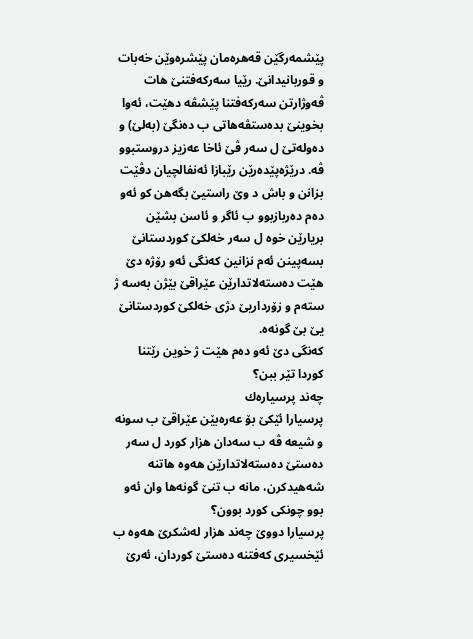پێشمه‌رگێن قه‌هره‌مان پێشره‌وێن خه‌بات و قوربانیدانێ. رێیا سه‌ركه‌فتنێ هات ڤه‌وژارتن سه‌ركه‌فتنا پێشڤه‌ دهێت، ئه‌وا بخوینێ بده‌ستڤه‌هاتى ب ده‌نگێ (به‌لێ) و ده‌وله‌تێ ل سه‌ر ڤێ ئاخا عه‌زیز دروستبوو ڤه‌. درێژه‌پێده‌رێن رێبازا ئه‌نفالچیان دڤێت بزانن و باش د وێ راستیێ بگه‌هن كو ئه‌و ده‌م ده‌ربازبوو ب ئاگر و ئاسن بشێن بریارێن خوه‌ ل سه‌ر خه‌لكێ كوردستانێ بسه‌پینن ئه‌م نزانین كه‌نگى ئه‌و رۆژه‌ دێ هێت ده‌سته‌لاتدارێن عێراقێ بێژن به‌سه‌ ژ سته‌م و زۆرداریێ دژى خه‌لكێ كوردستانێ یێ بێ گونه‌ه.
كه‌نگى دێ ئه‌و ده‌م هێت ژ خوین رێتنا كوردا تێر ببن؟
چه‌ند پرسیاره‌ك
پرسیارا ئێكێ بۆ عه‌ره‌بێن عێراقێ ب سونه‌ و شیعه‌ ڤه‌ ب سه‌دان هزار كورد ل سه‌ر ده‌ستێ ده‌سته‌لاتدارێن هه‌وه‌ هاتنه‌ شه‌هیدكرن، مانه‌ ب تنێ گونه‌ها وان ئه‌و بوو چونكى كورد بوون؟
پرسیارا دووێ چه‌ند هزار له‌شكرێ هه‌وه‌ ب ئێخسیرى كه‌فتنه‌ ده‌ستێ كوردان، ئه‌رێ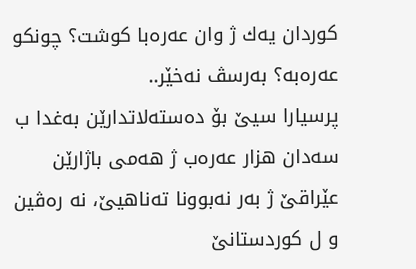كوردان یه‌ك ژ وان عه‌ره‌با كوشت؟ چونكو عه‌ره‌به‌؟ به‌رسڤ نه‌خێر..
پرسیارا سیێ بۆ ده‌سته‌لاتدارێن به‌غدا ب سه‌دان هزار عه‌ره‌ب ژ هه‌مى باژارێن عێراقێ ژ به‌ر نه‌بوونا ته‌ناهیێ، نه‌ ره‌ڤین و ل كوردستانێ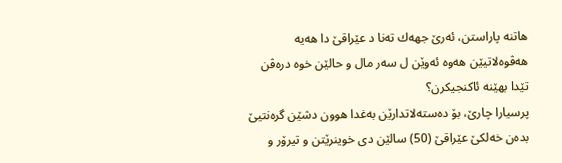هاتنه‌ پاراستن، ئه‌رێ جهه‌ك ته‌نا د عێراقێ دا هه‌یه‌ هه‌ڤوه‌لاتیێن هه‌وه‌ ئه‌وێن ل سه‌ر مال و حالێن خوه‌ دره‌ڤن تێدا بهێنه‌ ئاكنجیكرن؟
پرسیارا چارێ، بۆ ده‌سته‌لاتدارێن به‌غدا هوون دشێن گره‌نتیێ بده‌ن خه‌لكێ عێراقێ (50) سالێن دى خوینرێتن و تیرۆر و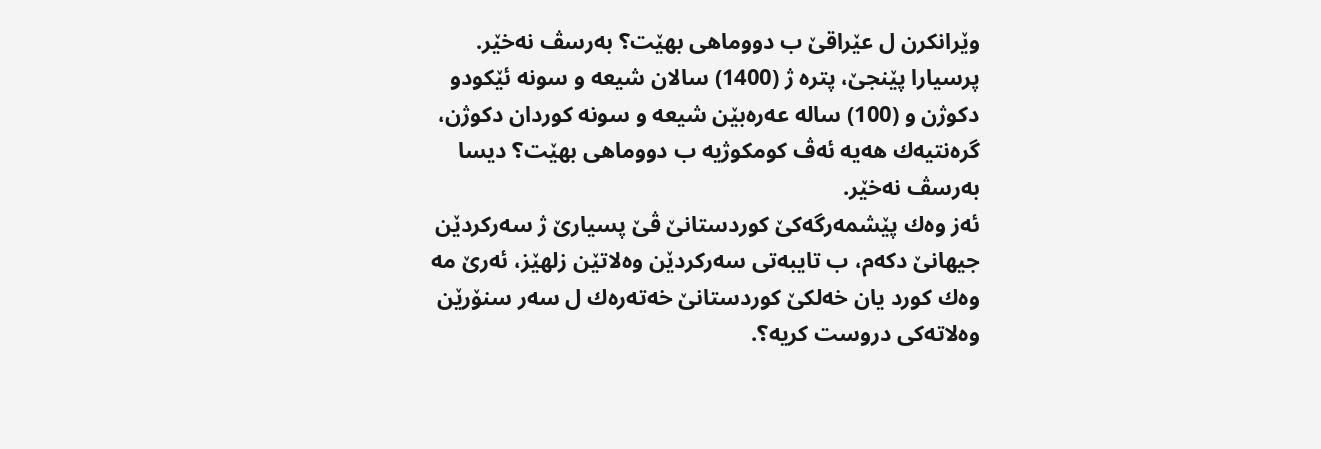وێرانكرن ل عێراقێ ب دووماهى بهێت؟ به‌رسڤ نه‌خێر.
پرسیارا پێنجێ، پتره‌ ژ (1400) سالان شیعه‌ و سونه‌ ئێكودو دكوژن و (100) ساله‌ عه‌ره‌بێن شیعه‌ و سونه‌ كوردان دكوژن، گره‌نتیه‌ك هه‌یه‌ ئه‌ڤ كومكوژیه‌ ب دووماهى بهێت؟ دیسا به‌رسڤ نه‌خێر.
ئه‌ز وه‌ك پێشمه‌رگه‌كێ كوردستانێ ڤێ پسیارێ ژ سه‌ركردێن جیهانێ دكه‌م، ب تایبه‌تى سه‌ركردێن وه‌لاتێن زلهێز، ئه‌رێ مه‌ وه‌ك كورد یان خه‌لكێ كوردستانێ خه‌ته‌ره‌ك ل سه‌ر سنۆرێن وه‌لاته‌كى دروست كریه‌؟.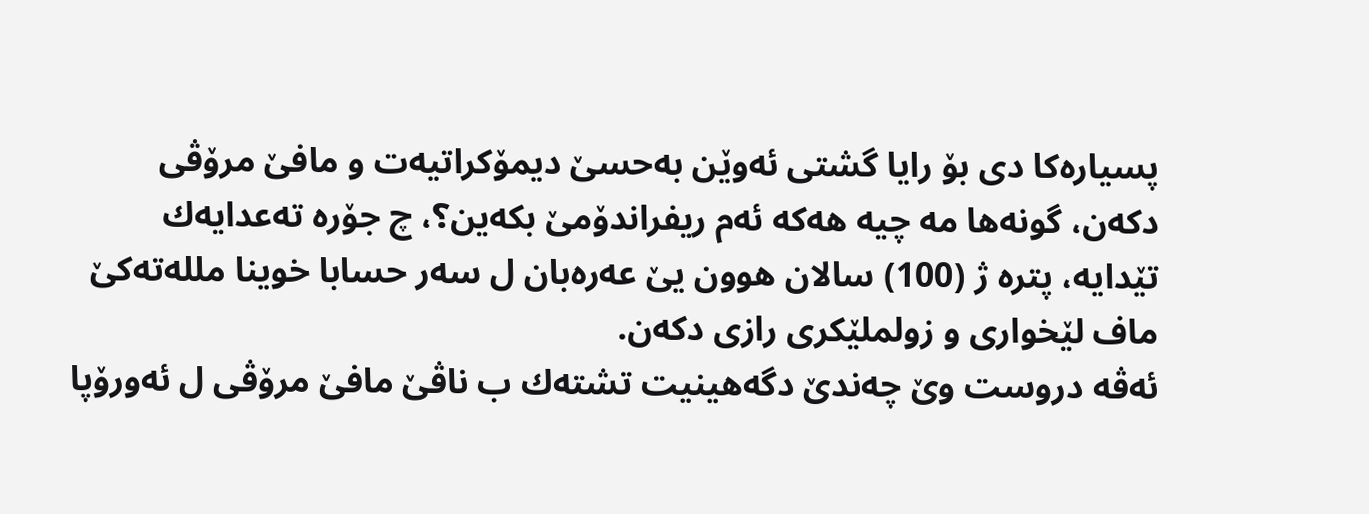پسیاره‌كا دى بۆ رایا گشتى ئه‌وێن به‌حسێ دیمۆكراتیه‌ت و مافێ مرۆڤى دكه‌ن، گونه‌ها مه‌ چیه‌ هه‌كه‌ ئه‌م ریفراندۆمێ بكه‌ین؟، چ جۆره‌ ته‌عدایه‌ك تێدایه‌، پتره‌ ژ (100) سالان هوون یێ عه‌ره‌بان ل سه‌ر حسابا خوینا ملله‌ته‌كێ ماف لێخوارى و زولملێكرى رازى دكه‌ن.
ئه‌ڤه‌ دروست وێ چه‌ندێ دگه‌هینیت تشته‌ك ب ناڤێ مافێ مرۆڤى ل ئه‌ورۆپا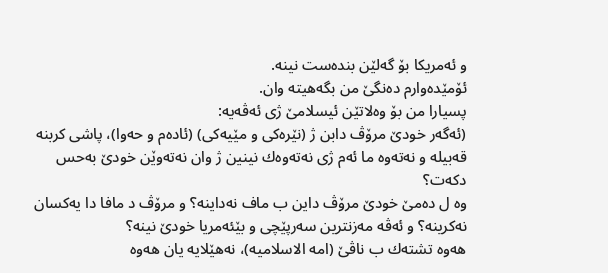و ئه‌مریكا بۆ گه‌لێن بنده‌ست نینه‌.
ئۆمێده‌وارم ده‌نگێ من بگه‌هیته‌ وان.
پسیارا من بۆ وه‌لاتێن ئیسلامێ ژى ئه‌ڤه‌یه‌:
(ئه‌گه‌ر خودێ مرۆڤ دابن ژ (نێره‌كى و مێیه‌كى) (ئاده‌م و حه‌وا)، پاشى كربنه‌ قه‌بیله‌ و نه‌ته‌وه‌ ما ئه‌م ژى نه‌ته‌وه‌ك نینین ژ وان نه‌ته‌وێن خودێ به‌حس دكه‌ت؟
وه‌ ل ده‌مێ خودێ مرۆڤ داین ب ماف نه‌داینه‌؟ و مرۆڤ د مافا دا یه‌كسان نه‌كرینه‌؟ و ئه‌ڤه‌ مه‌زنترین سه‌رپێچى و بێئه‌مریا خودێ نینه‌؟
هه‌وه‌ تشته‌ك ب ناڤێ (امه‌ الاسلامیه‌)، نه‌هێلایه‌ یان هه‌وه‌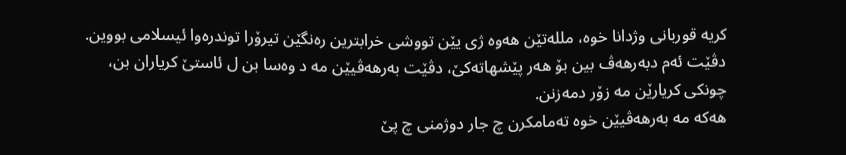كریه‌ قوربانى وژدانا خوه‌، ملله‌تێن هه‌وه‌ ژى یێن تووشى خرابترین ره‌نگێن تیرۆرا توندره‌وا ئیسلامى بووین.
دڤێت ئه‌م دبه‌رهه‌ڤ بین بۆ هه‌ر پێشهاته‌كێ، دڤێت به‌رهه‌ڤیێن مه‌ د وه‌سا بن ل ئاستێ كریاران بن، چونكى كریارێن مه‌ زۆر دمه‌زنن.
هه‌كه‌ مه‌ به‌رهه‌ڤیێن خوه‌ ته‌مامكرن چ جار دوژمنى چ پێ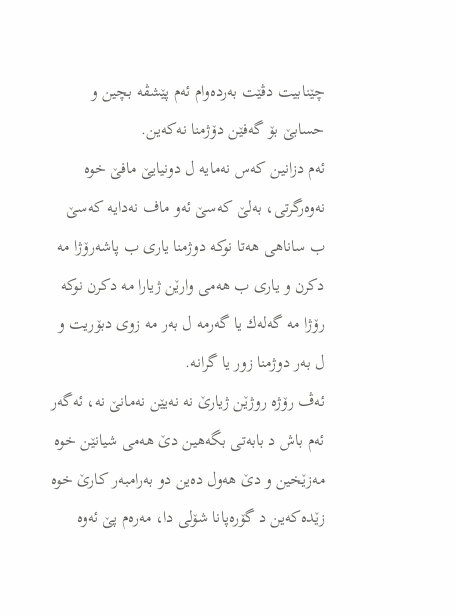چێنابیت دڤێت به‌رده‌وام ئه‌م پێشڤه‌ بچین و حسابێ بۆ گه‌فێن دۆژمنا نه‌كه‌ین.
ئه‌م دزانین كه‌س نه‌مایه‌ ل دونیایێ مافێ خوه‌ نه‌وه‌رگرتى، به‌لێ كه‌سێ ئه‌و ماف نه‌دایه‌ كه‌سێ ب ساناهى هه‌تا نوكه‌ دوژمنا یارى ب پاشه‌رۆژا مه‌ دكرن و یارى ب هه‌مى وارێن ژیارا مه‌ دكرن نوكه‌ رۆژا مه‌ گه‌له‌ك یا گه‌رمه‌ ل به‌ر مه‌ زوى دبۆریت و ل به‌ر دوژمنا زور یا گرانه‌.
ئه‌ڤ رۆژه‌ روژێن ژیارێ نه‌ نه‌یێن نه‌مانێ نه‌، ئه‌گه‌ر ئه‌م باش د بابه‌تى بگه‌هین دێ هه‌مى شیانێن خوه‌ مه‌زێخین و دێ هه‌ول ده‌ین دو به‌رامبه‌ر كارێ خوه‌ زێده‌كه‌ین د گۆره‌پانا شۆلى دا، مه‌ره‌م پێ ئه‌وه‌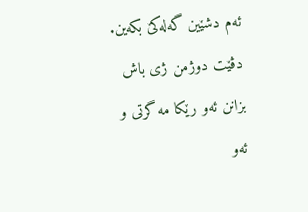ئه‌م دشێین گه‌له‌كێ بكه‌ین.
دڤێت دوژمن ژى باش بزانن ئه‌و رێكا مه‌ گرتى و ئه‌و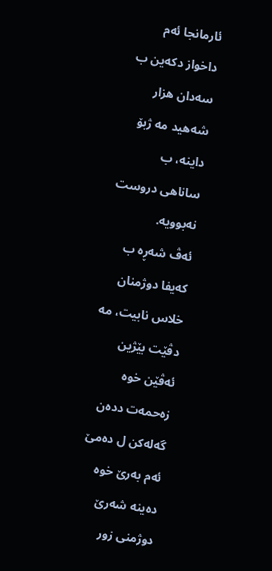ئارمانجا ئه‌م داخواز دكه‌ین ب سه‌دان هزار شه‌هید مه‌ ژبۆ داینه‌، ب ساناهى دروست نه‌بوویه‌.
ئه‌ڤ شه‌ڕه‌ ب كه‌یفا دوژمنان خلاس نابیت، مه‌ دڤێت بێژین ئه‌ڤێن خوه‌ زه‌حمه‌ت دده‌ن گه‌له‌كن ل ده‌مێ ئه‌م به‌رێ خوه‌ ده‌ینه‌ شه‌رێ دوژمنى زور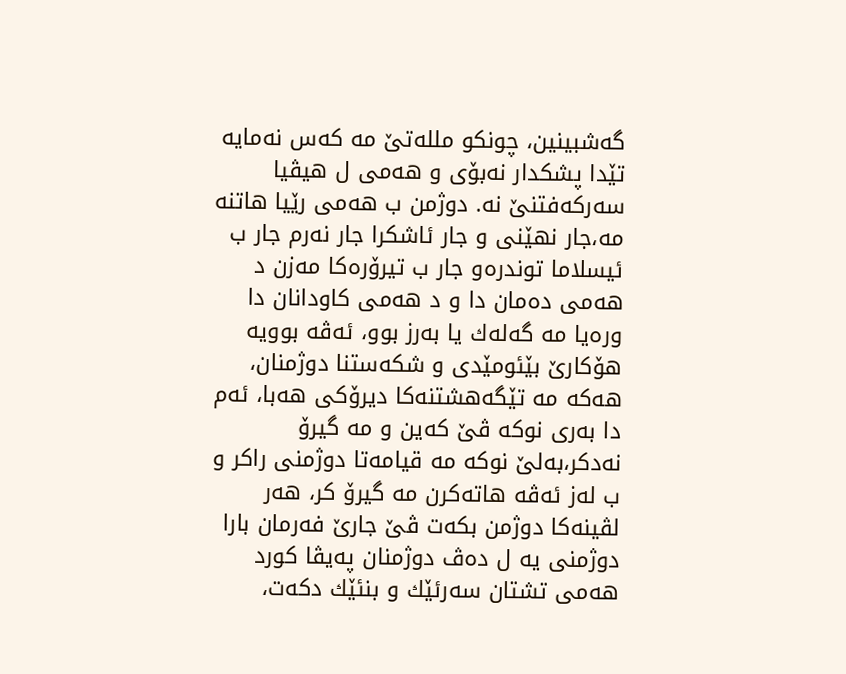گه‌شبینین، چونكو ملله‌تێ مه‌ كه‌س نه‌مایه‌ تێدا پشكدار نه‌بۆى و هه‌مى ل هیڤیا سه‌ركه‌فتنێ نه‌. دوژمن ب هه‌مى رێیا هاتنه‌ مه‌،جار نهێنى و جار ئاشكرا جار نه‌رم جار ب ئیسلاما توندره‌و جار ب تیرۆره‌كا مه‌زن د هه‌مى ده‌مان دا و د هه‌مى كاودانان دا وره‌یا مه‌ گه‌له‌ك یا به‌رز بوو، ئه‌ڤه‌ بوویه‌ هۆكارێ بێئومێدى و شكه‌ستنا دوژمنان، هه‌كه‌ مه‌ تێگه‌هشتنه‌كا دیرۆكى هه‌با، ئه‌م دا به‌رى نوكه‌ ڤێ كه‌ین و مه‌ گیرۆ نه‌دكر،به‌لێ نوكه‌ مه‌ قیامه‌تا دوژمنى راكر و ب له‌ز ئه‌ڤه‌ هاته‌كرن مه‌ گیرۆ كر، هه‌ر لڤینه‌كا دوژمن بكه‌ت ڤێ جارێ فه‌رمان بارا دوژمنى یه‌ ل ده‌ڤ دوژمنان په‌یڤا كورد هه‌مى تشتان سه‌رئێك و بنئێك دكه‌ت،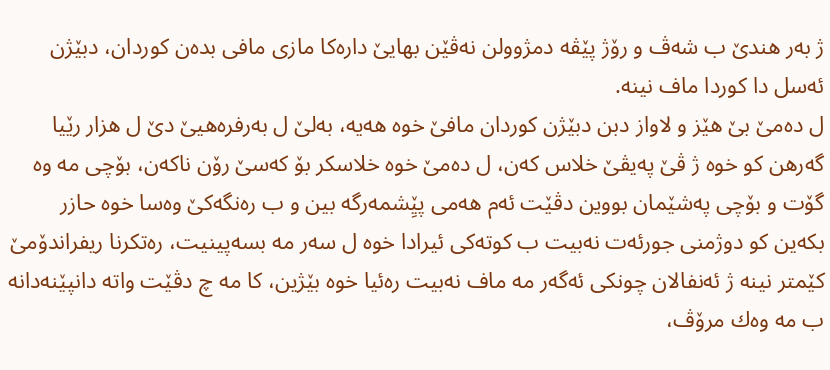ژ به‌ر هندێ ب شه‌ڤ و رۆژ پێڤه‌ دمژوولن نه‌ڤێن بهایێ داره‌كا مازى مافى بده‌ن كوردان، دبێژن ئه‌سل دا كوردا ماف نینه‌.
ل ده‌مێ بێ هێز و لاواز دبن دبێژن كوردان مافێ خوه‌ هه‌یه‌، به‌لێ ل به‌رفره‌هیێ دێ ل هزار رێیا گه‌رهن كو خوه‌ ژ ڤێ په‌یڤێ خلاس كه‌ن، ل ده‌مێ خوه‌ خلاسكر بۆ كه‌سێ رۆن ناكه‌ن، بۆچى مه‌ وه‌ گۆت و بۆچى په‌شێمان بووین دڤێت ئه‌م هه‌مى پێِشمه‌رگه‌ بین و ب ره‌نگه‌كێ وه‌سا خوه‌ حازر بكه‌ین كو دوژمنى جورئه‌ت نه‌بیت ب كوته‌كى ئیرادا خوه‌ ل سه‌ر مه‌ بسه‌پینیت، ره‌تكرنا ریفراندۆمێ كێمتر نینه‌ ژ ئه‌نفالان چونكى ئه‌گه‌ر مه‌ ماف نه‌بیت ره‌ئیا خوه‌ بێژین، كا مه‌ چ دڤێت واته‌ دانپێنه‌دانه‌ ب مه‌ وه‌ك مرۆڤ،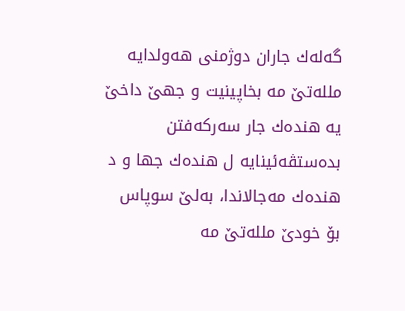گه‌له‌ك جاران دوژمنى هه‌ولدایه‌ ملله‌تێ مه‌ بخاپینیت و جهێ داخێ یه‌ هنده‌ك جار سه‌ركه‌فتن بده‌ستڤه‌ئینایه‌ ل هنده‌ك جها و د هنده‌ك مه‌جالاندا، به‌لێ سوپاس بۆ خودێ ملله‌تێ مه‌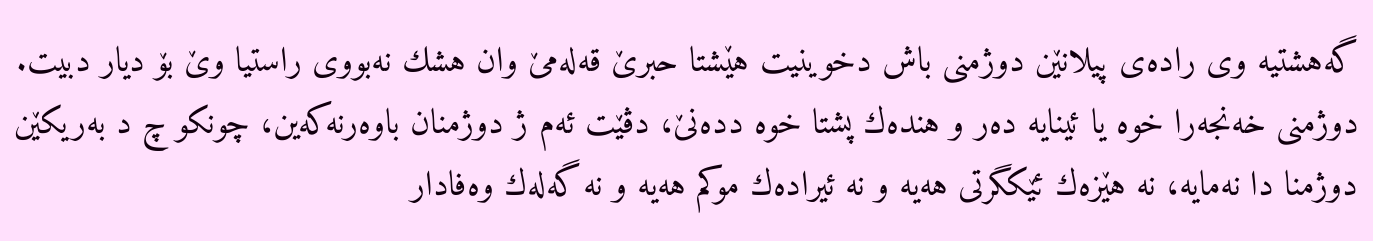گه‌هشتیه‌ وى راده‌ى پیلانێن دوژمنى باش دخوینیت هێشتا حبرێ قه‌له‌مێ وان هشك نه‌بووى راستیا وێ بۆ دیار دبیت. دوژمنى خه‌نجه‌را خوه‌ یا ئینایه‌ ده‌ر و هنده‌ك پشتا خوه‌ دده‌نێ، دڤێت ئه‌م ژ دوژمنان باوه‌رنه‌كه‌ین، چونكو چ د به‌ریكێن دوژمنا دا نه‌مایه‌، نه‌ هێزه‌ك ئێكگرتى هه‌یه‌ و نه‌ ئیراده‌ك موكم هه‌یه‌ و نه‌ گه‌له‌ك وه‌فادار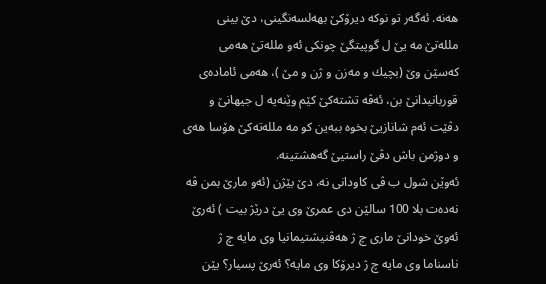هه‌نه‌. ئه‌گه‌ر تو نوكه‌ دیرۆكێ بهه‌لسه‌نگینى، دێ بینى ملله‌تێ مه‌ یێ ل گوپیتگێ چونكى ئه‌و ملله‌تێ هه‌مى كه‌سێن وێ (بچیك و مه‌زن و ژن و مێ )، هه‌مى ئاماده‌ى قوربانیدانێ بن، ئه‌ڤه‌ تشته‌كێ كێم وێنه‌یه‌ ل جیهانێ و دڤێت ئه‌م شانازیێ بخوه‌ ببه‌ین كو مه‌ ملله‌ته‌كێ هۆسا هه‌ى و دوژمن باش دڤێ راستیێ گه‌هشتینه‌.
ئه‌وێن شول ب ڤى كاودانى نه‌، دێ بێژن (ئه‌و مارێ بمن ڤه‌ نه‌ده‌ت بلا 100 سالێن دى عمرێ وى یێ درێژ بیت ) ئه‌رێ ئه‌وێ خودانێ مارى چ ژ هه‌ڤنیشتیمانیا وى مایه‌ چ ژ ناسناما وى مایه‌ چ ژ دیرۆكا وى مایه‌؟ ئه‌رێ پسیار؟ یێن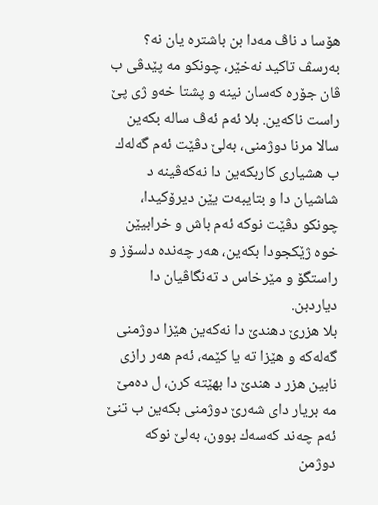هۆسا د ناڤ مه‌دا بن باشتره‌ یان نه‌؟ به‌رسڤ تاكید نه‌خێر، چونكو مه‌ پێدڤى ب ڤان جۆره‌ كه‌سان نینه‌ و پشتا خه‌و ژى پێ راست ناكه‌ین. بلا ئه‌م ئه‌ڤ ساله‌ بكه‌ین سالا مرنا دوژمنى، به‌لێ دڤێت ئه‌م گه‌له‌ك ب هشیارى كاربكه‌ین دا نه‌كه‌ڤینه‌ د شاشیان دا و بتایبه‌ت یێن دیرۆكیدا، چونكو دڤێت نوكه‌ ئه‌م باش و خرابیێن خوه‌ ژێكجودا بكه‌ین، هه‌ر چه‌نده‌ دلسۆز و راستگۆ و مێرخاس د ته‌نگاڤیان دا دیاردبن.
بلا هزرێ دهندێ دا نه‌كه‌ین هێزا دوژمنى گه‌له‌كه‌ و هێزا ته‌ یا كێمه‌، ئه‌م هه‌ر رازى نابین هزر د هندێ دا بهێته‌ كرن، ل ده‌مێ مه‌ بریار داى شه‌رێ دوژمنى بكه‌ین ب تنێ ئه‌م چه‌ند كه‌سه‌ك بوون، به‌لێ نوكه‌ دوژمن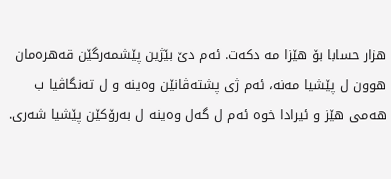هزار حسابا بۆ هێزا مه‌ دكه‌ت. ئه‌م دێ بێژین پێشمه‌رگێن قه‌هره‌مان هوون ل پێشیا مه‌نه‌، ئه‌م ژى پشته‌ڤانێن وه‌ینه‌ و ل ته‌نگاڤیا ب هه‌مى هێز و ئیرادا خوه‌ ئه‌م ل گه‌ل وه‌ینه‌ ل به‌رۆكێن پێشیا شه‌رى.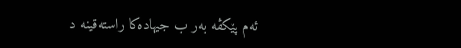ئه‌م پێكڤه‌ به‌ر ب جیهاده‌كا راسته‌قینه‌ د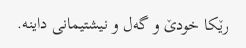رێكا خودێ و گه‌ل و نیشتیمانى داینه‌.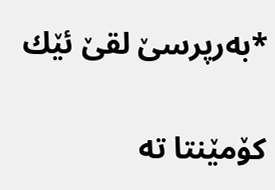*به‌رپرسێ لقێ ئێك

کۆمێنتا تە